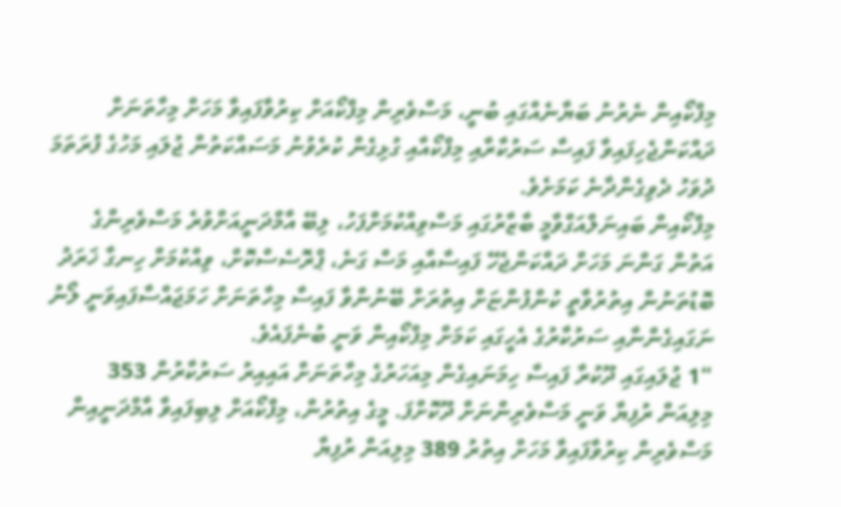މިފްކޯއިން ނެރުނު ބަޔާނެއްގައި ބުނީ، މަސްވެރިން މިފްކޯއަށް ކިރުވާފައިވާ މަހަށް މިހާތަނަށް ދައްކަންޖެހިފައިވާ ފައިސާ ސަރުކާރާއި މިފްކޯއާއި ގުޅިގެން ކުރެވުނު މަސައްކަތުން ޖުލައި މަހުގެ ފުރަތަމަ ދުވަހު ދެވިގެންދާނެ ކަމަށެވެ.
މިފްކޯއިން ބައިނަލްއަގްވާމީ ބާޒާރުގައި މަސްވިއްކުމަށްފަހު، ލިބޭ އާމްދަނީއަށްވުރެ މަސްވެރިންގެ އަތުން ގަންނަ މަހަށް ދައްކަންޖެހޭ ފައިސާއާއި މަސް ގަނެ، ޕްރޮސެސްކޮށް، ވިއްކުމަށް ހިނގާ ޚަރަދު ބޮޑުތަނުން އިތުރުވާތީ ކުންފުންޏަށް އިތުރަށް ބޭނުންވާ ފައިސާ މިހާތަނަށް ހަމަޖައްސާފައިވަނީ ލޯނު ނަގައިގެންނާއި ސަރުކާރުގެ އެހީގައި ކަމަށް މިފްކޯއިން ވަނީ ބުނެފައެވެ.
“1 ޖުލައިގައި ދޫކުރާ ފައިސާ ހިމަނައިގެން މިއަހަރުގެ މިހާތަނަށް އައިއިރު ސަރުކާރުން 353 މިލިއަން ރުފިޔާ ވަނީ މަސްވެރިންނަށް ދޫކޮށްފަ. މީގެ އިތުރުން، މިފްކޯއަށް ލިބިފައިވާ އާމްދަނީއިން މަސްވެރިން ކިރުވާފައިވާ މަހަށް އިތުރު 389 މިލިއަން ރުފިޔާ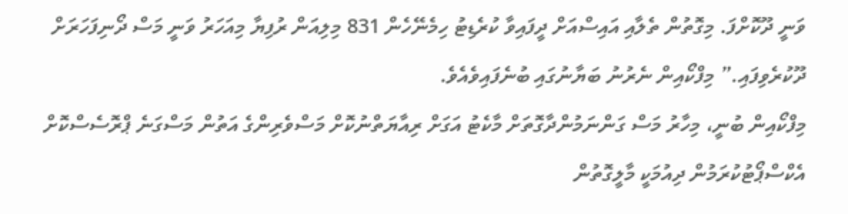ވަނީ ދޫކޮށްފަ. މިގޮތުން ތެލާއި އައިސްއަށް ދީފައިވާ ކުރެޑިޓު ހިމެނޭހެން 831 މިލިއަން ރުފިޔާ މިއަހަރު ވަނީ މަސް ދޯނިފަހަރަށް ދޫކުރެވިފައި.” މިފްކޯއިން ނެރުނު ބަޔާނުގައި ބުނެފައިވެއެވެ.
މިފްކޯއިން ބުނީ، މިހާރު މަސް ގަންނަމުންދާގޮތަށް މާކެޓު އަގަށް ރިއާޔަތްނުކޮށް މަސްވެރިންގެ އަތުން މަސްގަނެ ޕްރޮސެސްކޮށް އެކްސްޕޯޓުކުރަމުން ދިއުމަކީ މާލީގޮތުން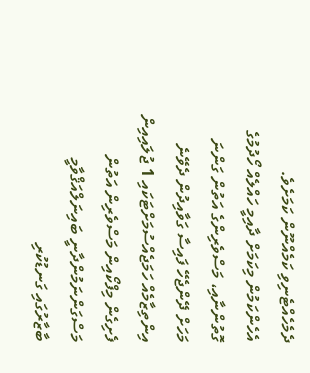ދެމެހެއްޓެނިވި ކަމެއްނޫން ކަމަށެވެ.
އެހެންކަމުން މިކަމަށް ދާއިމީ ހައްލެއް ހޯދުމުގެ ގޮތުންނާއި، މަސްވެރިންގެ އަތުން ގަންނަ މަހަށް ދޭންޖެހޭ ފައިސާ ގަވާއިދުން ދެވޭނެ އިންތިޒާމެއް ހަމަޖެއްސުމަށްޓަކައި 1 ޖުލައިއިން ފެށިގެން މިފްކޯއިން މަސްވެރިން އަތުން މަސްގަންނަމުންދާނީ ބައިނަލްއަޤްވާމީ ބާޒާރުގައި ގަނޑުކުރި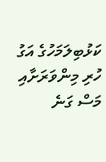ކަޅުބިލަމަހުގެ އަގު ހުރި މިންވަރަށާއި މަސް ގަނެ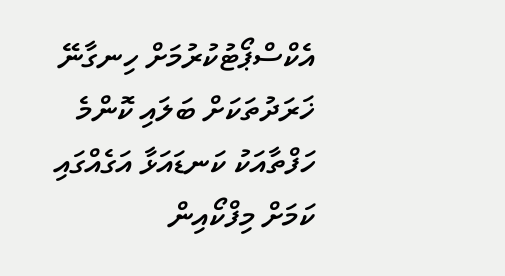އެކްސްޕޯޓުކުރުމަށް ހިނގާނޭ ޚަރަދުތަކަށް ބަލައި ކޮންމެ ހަފްތާއަކު ކަނޑައަޅާ އަގެއްގައި ކަމަށް މިފްކޯއިން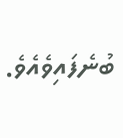ބުނެފައިވެއެވެ.